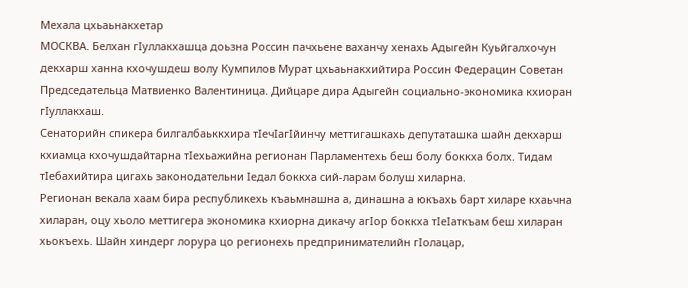Мехала цхьаьнакхетар
МОСКВА. Белхан гIуллакхашца доьзна Россин пачхьене ваханчу хенахь Адыгейн Куьйгалхочун декхарш ханна кхочушдеш волу Кумпилов Мурат цхьаьнакхийтира Россин Федерацин Советан Председательца Матвиенко Валентиница. Дийцаре дира Адыгейн социально-экономика кхиоран гIуллакхаш.
Сенаторийн спикера билгалбаьккхира тIечIагIйинчу меттигашкахь депутаташка шайн декхарш кхиамца кхочушдайтарна тIехьажийна регионан Парламентехь беш болу боккха болх. Тидам тIебахийтира цигахь законодательни Iедал боккха сий-ларам болуш хиларна.
Регионан векала хаам бира республикехь къаьмнашна а, динашна а юкъахь барт хиларе кхаьчна хиларан, оцу хьоло меттигера экономика кхиорна дикачу агIор боккха тIеIаткъам беш хиларан хьокъехь. Шайн хиндерг лорура цо регионехь предпринимателийн гIолацар,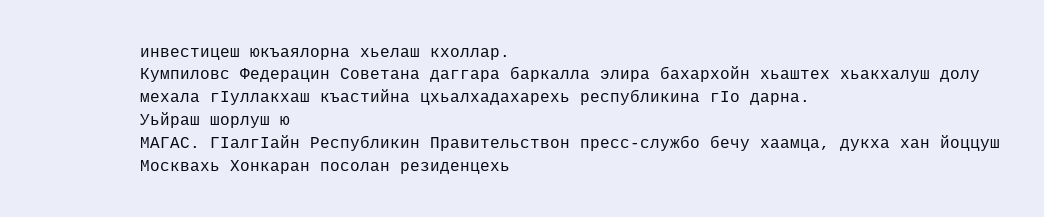инвестицеш юкъаялорна хьелаш кхоллар.
Кумпиловс Федерацин Советана даггара баркалла элира бахархойн хьаштех хьакхалуш долу мехала гIуллакхаш къастийна цхьалхадахарехь республикина гIо дарна.
Уьйраш шорлуш ю
МАГАС. ГIалгIайн Республикин Правительствон пресс-службо бечу хаамца, дукха хан йоццуш Москвахь Хонкаран посолан резиденцехь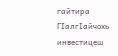гайтира ГIалгIайчохь инвестицеш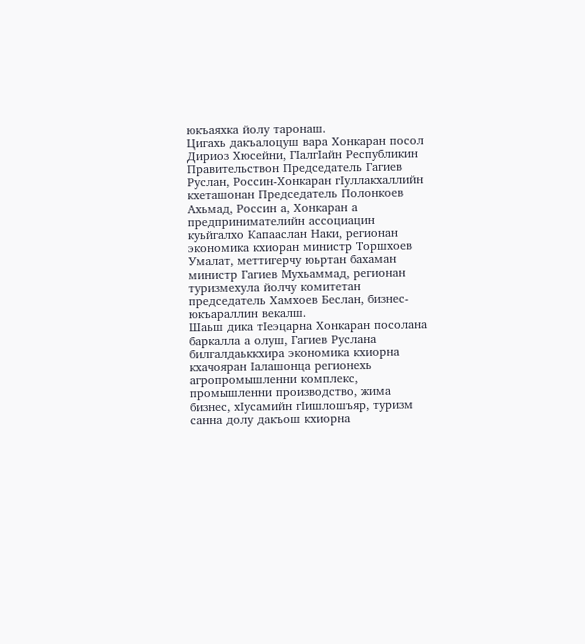юкъаяхка йолу таронаш.
Цигахь дакъалоцуш вара Хонкаран посол Дириоз Хюсейни, ГIалгIайн Республикин Правительствон Председатель Гагиев Руслан, Россин-Хонкаран гIуллакхаллийн кхеташонан Председатель Полонкоев Ахьмад, Россин а, Хонкаран а предпринимателийн ассоциацин куьйгалхо Капааслан Наки, регионан экономика кхиоран министр Торшхоев Умалат, меттигерчу юьртан бахаман министр Гагиев Мухьаммад, регионан туризмехула йолчу комитетан председатель Хамхоев Беслан, бизнес-юкъараллин векалш.
Шаьш дика тIеэцарна Хонкаран посолана баркалла а олуш, Гагиев Руслана билгалдаьккхира экономика кхиорна кхачояран Iалашонца регионехь агропромышленни комплекс, промышленни производство, жима бизнес, хIусамийн гIишлошъяр, туризм санна долу дакъош кхиорна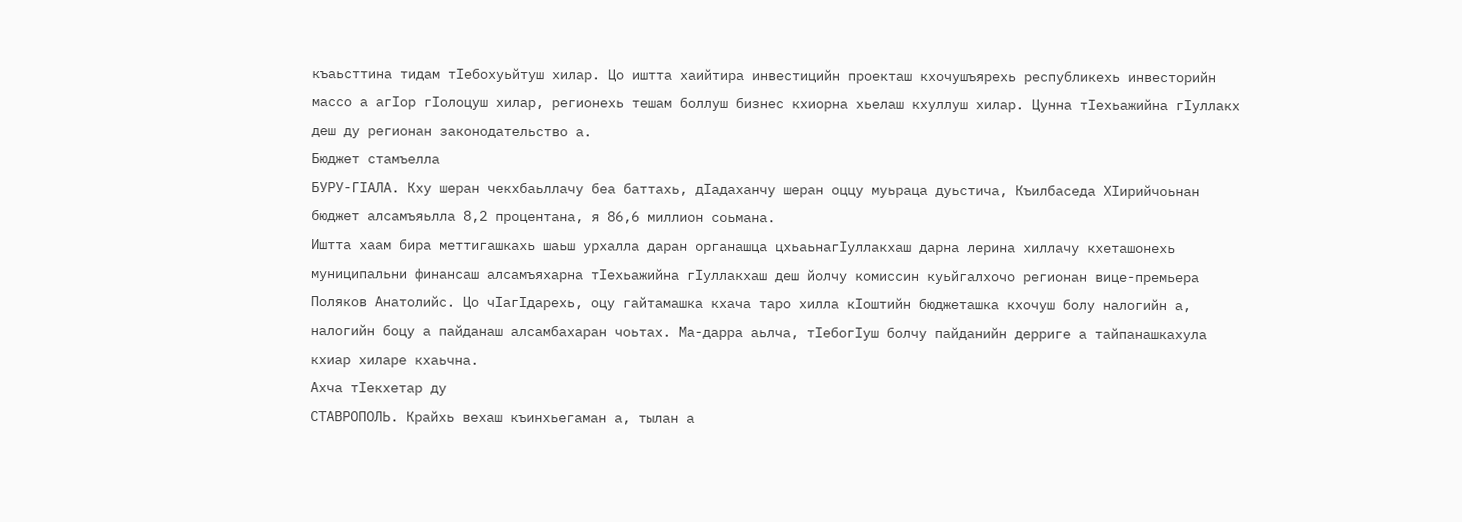къаьсттина тидам тIебохуьйтуш хилар. Цо иштта хаийтира инвестицийн проекташ кхочушъярехь республикехь инвесторийн массо а агIор гIолоцуш хилар, регионехь тешам боллуш бизнес кхиорна хьелаш кхуллуш хилар. Цунна тIехьажийна гIуллакх деш ду регионан законодательство а.
Бюджет стамъелла
БУРУ-ГIАЛА. Кху шеран чекхбаьллачу беа баттахь, дIадаханчу шеран оццу муьраца дуьстича, Къилбаседа ХIирийчоьнан бюджет алсамъяьлла 8,2 процентана, я 86,6 миллион соьмана.
Иштта хаам бира меттигашкахь шаьш урхалла даран органашца цхьаьнагIуллакхаш дарна лерина хиллачу кхеташонехь муниципальни финансаш алсамъяхарна тIехьажийна гIуллакхаш деш йолчу комиссин куьйгалхочо регионан вице-премьера Поляков Анатолийс. Цо чIагIдарехь, оцу гайтамашка кхача таро хилла кIоштийн бюджеташка кхочуш болу налогийн а, налогийн боцу а пайданаш алсамбахаран чоьтах. Ма-дарра аьлча, тIебогIуш болчу пайданийн дерриге а тайпанашкахула кхиар хиларе кхаьчна.
Ахча тIекхетар ду
СТАВРОПОЛЬ. Крайхь вехаш къинхьегаман а, тылан а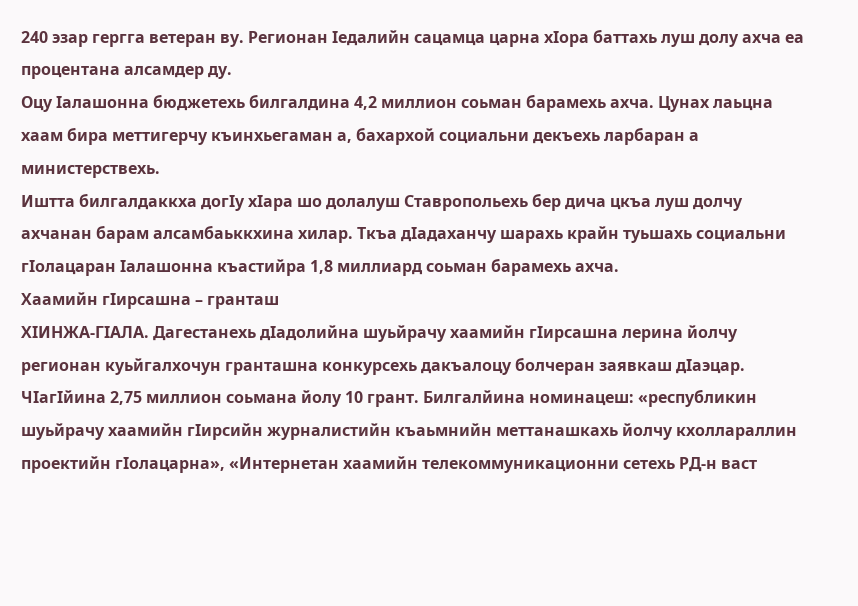240 эзар гергга ветеран ву. Регионан Iедалийн сацамца царна хIора баттахь луш долу ахча еа процентана алсамдер ду.
Оцу Iалашонна бюджетехь билгалдина 4,2 миллион соьман барамехь ахча. Цунах лаьцна хаам бира меттигерчу къинхьегаман а, бахархой социальни декъехь ларбаран а министерствехь.
Иштта билгалдаккха догIу хIара шо долалуш Ставропольехь бер дича цкъа луш долчу ахчанан барам алсамбаьккхина хилар. Ткъа дIадаханчу шарахь крайн туьшахь социальни гIолацаран Iалашонна къастийра 1,8 миллиард соьман барамехь ахча.
Хаамийн гIирсашна – гранташ
ХIИНЖА-ГIАЛА. Дагестанехь дIадолийна шуьйрачу хаамийн гIирсашна лерина йолчу регионан куьйгалхочун гранташна конкурсехь дакъалоцу болчеран заявкаш дIаэцар.
ЧIагIйина 2,75 миллион соьмана йолу 10 грант. Билгалйина номинацеш: «республикин шуьйрачу хаамийн гIирсийн журналистийн къаьмнийн меттанашкахь йолчу кхоллараллин проектийн гIолацарна», «Интернетан хаамийн телекоммуникационни сетехь РД-н васт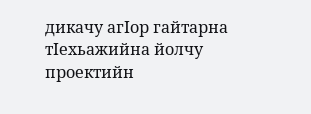дикачу агIор гайтарна тIехьажийна йолчу проектийн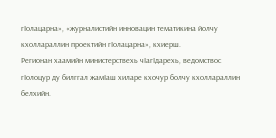гIолацарна», «журналистийн инновацин тематикина йолчу кхоллараллин проектийн гIолацарна», кхиерш.
Регионан хаамийн министерствехь чIагIдарехь, ведомствос гIолоцур ду билггал жамIаш хиларе кхочур болчу кхоллараллин белхийн.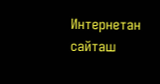Интернетан сайташ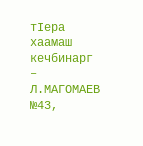тIера хаамаш кечбинарг – Л.МАГОМАЕВ
№43,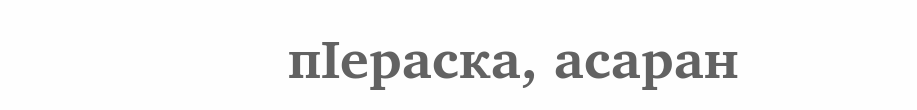пIераска, асаран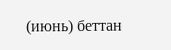(июнь) беттан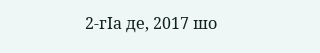2-гIа де, 2017 шо